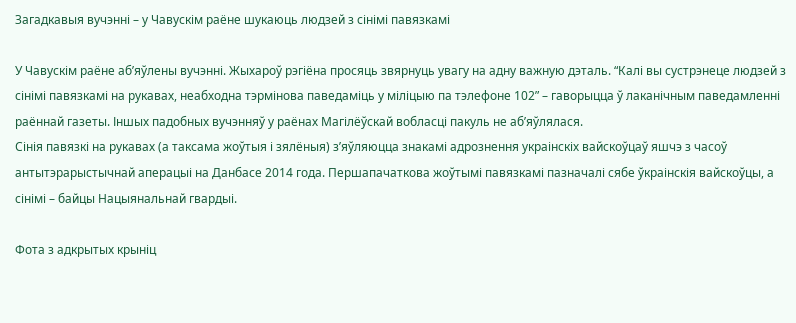Загадкавыя вучэнні – у Чавускім раёне шукаюць людзей з сінімі павязкамі

У Чавускім раёне аб’яўлены вучэнні. Жыхароў рэгіёна просяць звярнуць увагу на адну важную дэталь. “Калі вы сустрэнеце людзей з сінімі павязкамі на рукавах, неабходна тэрмінова паведаміць у міліцыю па тэлефоне 102” – гаворыцца ў лаканічным паведамленні раённай газеты. Іншых падобных вучэнняў у раёнах Магілёўскай вобласці пакуль не аб’яўлялася.
Сінія павязкі на рукавах (а таксама жоўтыя і зялёныя) з’яўляюцца знакамі адрознення украінскіх вайскоўцаў яшчэ з часоў антытэрарыстычнай аперацыі на Данбасе 2014 года. Першапачаткова жоўтымі павязкамі пазначалі сябе ўкраінскія вайскоўцы, а сінімі – байцы Нацыянальнай гвардыі.

Фота з адкрытых крыніц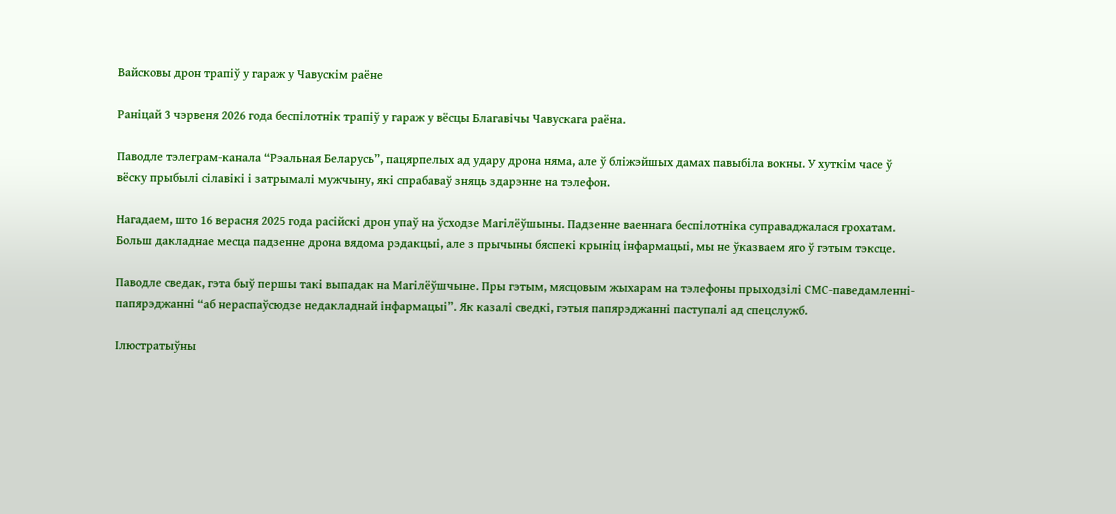Вайсковы дрон трапіў у гараж у Чавускім раёне

Раніцай 3 чэрвеня 2026 года беспілотнік трапіў у гараж у вёсцы Благавічы Чавускага раёна.

Паводле тэлеграм-канала “Рэальная Беларусь”, пацярпелых ад удару дрона няма, але ў бліжэйшых дамах павыбіла вокны. У хуткім часе ў вёску прыбылі сілавікі і затрымалі мужчыну, які спрабаваў зняць здарэнне на тэлефон.

Нагадаем, што 16 верасня 2025 года расійскі дрон упаў на ўсходзе Магілёўшыны. Падзенне ваеннага беспілотніка суправаджалася грохатам. Больш дакладнае месца падзенне дрона вядома рэдакцыі, але з прычыны бяспекі крыніц інфармацыі, мы не ўказваем яго ў гэтым тэксце.

Паводле сведак, гэта быў першы такі выпадак на Магілёўшчыне. Пры гэтым, мясцовым жыхарам на тэлефоны прыходзілі СМС-паведамленні-папярэджанні “аб нераспаўсюдзе недакладнай інфармацыі”. Як казалі сведкі, гэтыя папярэджанні паступалі ад спецслужб.

Ілюстратыўны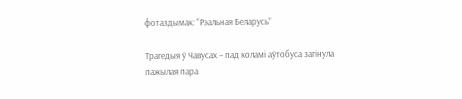фотаздымак: “Рэальная Беларусь”

Трагедыя ў Чавусах – пад коламі аўтобуса загінула пажылая пара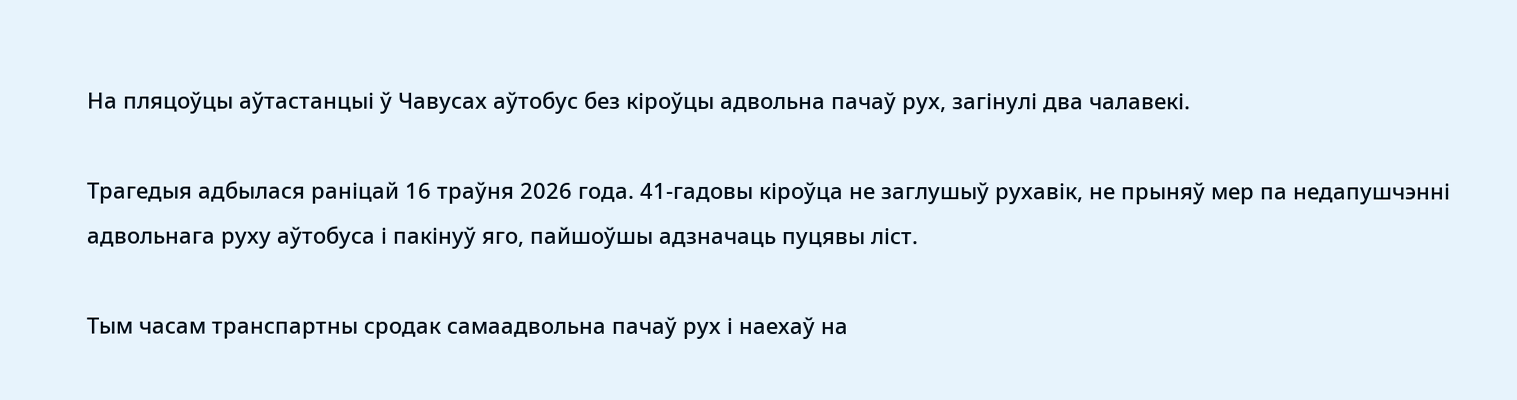На пляцоўцы аўтастанцыі ў Чавусах аўтобус без кіроўцы адвольна пачаў рух, загінулі два чалавекі.

Трагедыя адбылася раніцай 16 траўня 2026 года. 41-гадовы кіроўца не заглушыў рухавік, не прыняў мер па недапушчэнні адвольнага руху аўтобуса і пакінуў яго, пайшоўшы адзначаць пуцявы ліст.

Тым часам транспартны сродак самаадвольна пачаў рух і наехаў на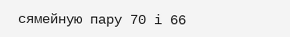сямейную пару 70 і 66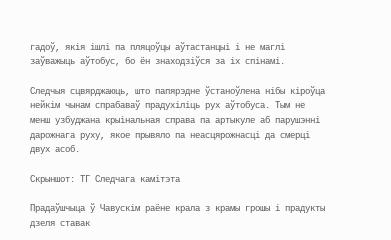гадоў, якія ішлі па пляцоўцы аўтастанцыі і не маглі заўважыць аўтобус, бо ён знаходзіўся за іх спінамі.

Следчыя сцвярджаюць, што папярэдне ўстаноўлена нібы кіроўца нейкім чынам спрабаваў прадухіліць рух аўтобуса. Тым не менш узбуджана крыінальная справа па артыкуле аб парушэнні дарожнага руху, якое прывяло па неасцярожнасці да смерці двух асоб.

Скрыншот: ТГ Следчага камітэта

Прадаўшчыца ў Чавускім раёне крала з крамы грошы і прадукты дзеля ставак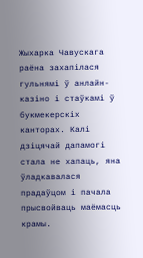Жыхарка Чавускага раёна захапілася гульнямі ў анлайн-казіно і стаўкамі ў букмекерскіх канторах. Калі дзіцячай дапамогі стала не хапаць, яна ўладкавалася прадаўцом і пачала прысвойваць маёмасць крамы.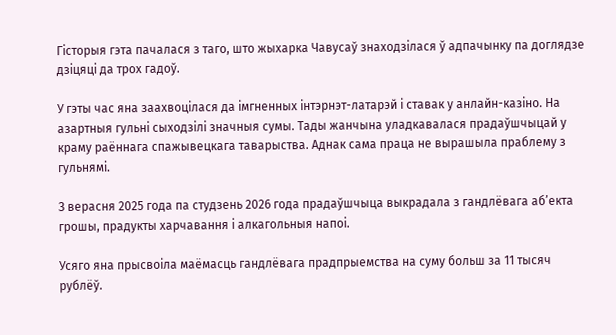Гісторыя гэта пачалася з таго, што жыхарка Чавусаў знаходзілася ў адпачынку па доглядзе дзіцяці да трох гадоў.

У гэты час яна заахвоцілася да імгненных інтэрнэт-латарэй і ставак у анлайн-казіно. На азартныя гульні сыходзілі значныя сумы. Тады жанчына уладкавалася прадаўшчыцай у краму раённага спажывецкага таварыства. Аднак сама праца не вырашыла праблему з гульнямі.

З верасня 2025 года па студзень 2026 года прадаўшчыца выкрадала з гандлёвага аб’екта грошы, прадукты харчавання і алкагольныя напоі.

Усяго яна прысвоіла маёмасць гандлёвага прадпрыемства на суму больш за 11 тысяч рублёў.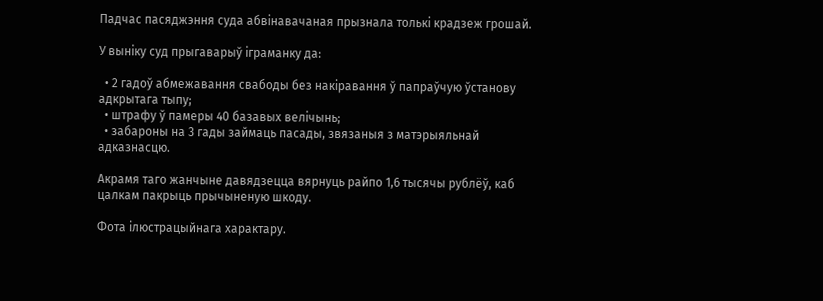Падчас пасяджэння суда абвінавачаная прызнала толькі крадзеж грошай.

У выніку суд прыгаварыў іграманку да:

  • 2 гадоў абмежавання свабоды без накіравання ў папраўчую ўстанову адкрытага тыпу;
  • штрафу ў памеры 40 базавых велічынь;
  • забароны на 3 гады займаць пасады, звязаныя з матэрыяльнай адказнасцю.

Акрамя таго жанчыне давядзецца вярнуць райпо 1,6 тысячы рублёў, каб цалкам пакрыць прычыненую шкоду.

Фота ілюстрацыйнага характару.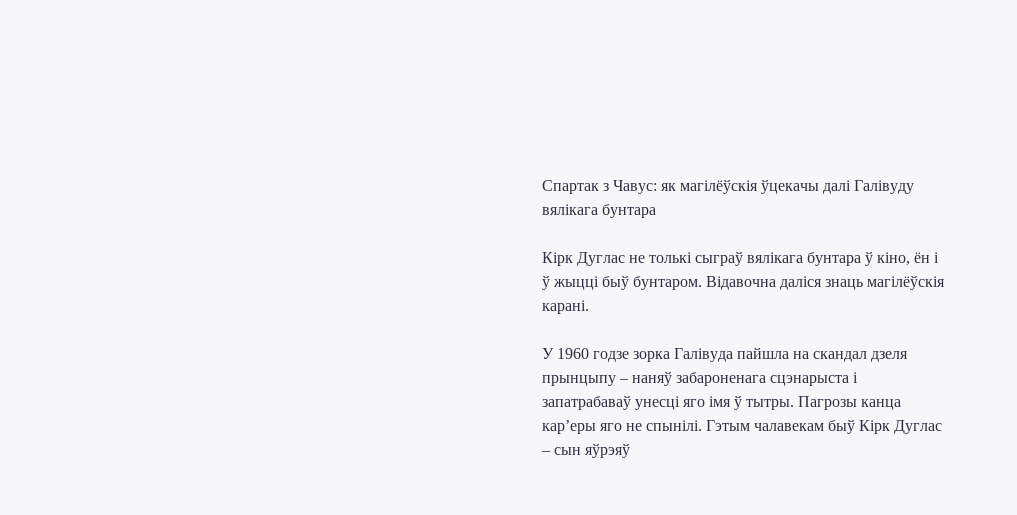Спартак з Чавус: як магілёўскія ўцекачы далі Галівуду вялікага бунтара

Кірк Дуглас не толькі сыграў вялікага бунтара ў кіно, ён і ў жыцці быў бунтаром. Відавочна даліся знаць магілёўскія карані.

У 1960 годзе зорка Галівуда пайшла на скандал дзеля прынцыпу – наняў забароненага сцэнарыста і запатрабаваў унесці яго імя ў тытры. Пагрозы канца кар’еры яго не спынілі. Гэтым чалавекам быў Кірк Дуглас – сын яўрэяў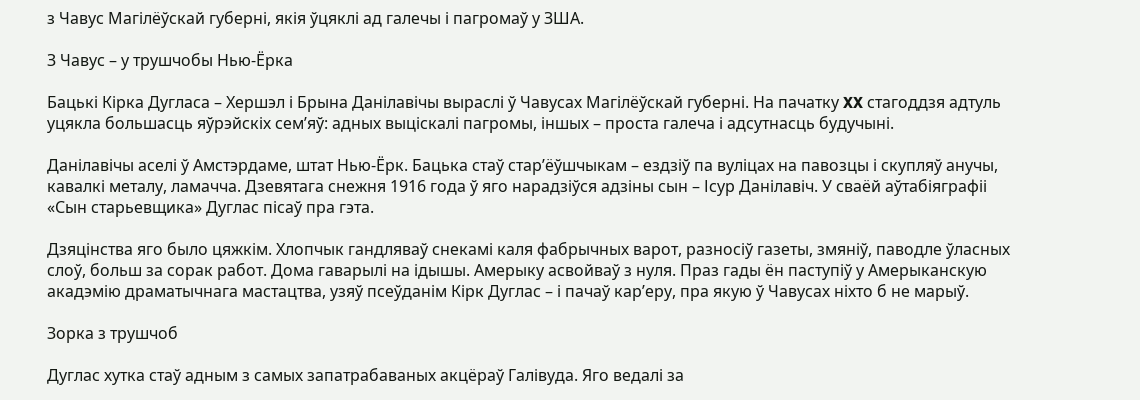з Чавус Магілёўскай губерні, якія ўцяклі ад галечы і пагромаў у ЗША.

З Чавус – у трушчобы Нью-Ёрка

Бацькі Кірка Дугласа – Хершэл і Брына Данілавічы выраслі ў Чавусах Магілёўскай губерні. На пачатку XX стагоддзя адтуль уцякла большасць яўрэйскіх сем’яў: адных выціскалі пагромы, іншых – проста галеча і адсутнасць будучыні.

Данілавічы аселі ў Амстэрдаме, штат Нью-Ёрк. Бацька стаў стар’ёўшчыкам – ездзіў па вуліцах на павозцы і скупляў анучы, кавалкі металу, ламачча. Дзевятага снежня 1916 года ў яго нарадзіўся адзіны сын – Ісур Данілавіч. У сваёй аўтабіяграфіі «Сын старьевщика» Дуглас пісаў пра гэта.

Дзяцінства яго было цяжкім. Хлопчык гандляваў снекамі каля фабрычных варот, разносіў газеты, змяніў, паводле ўласных слоў, больш за сорак работ. Дома гаварылі на ідышы. Амерыку асвойваў з нуля. Праз гады ён паступіў у Амерыканскую акадэмію драматычнага мастацтва, узяў псеўданім Кірк Дуглас – і пачаў кар’еру, пра якую ў Чавусах ніхто б не марыў.

Зорка з трушчоб

Дуглас хутка стаў адным з самых запатрабаваных акцёраў Галівуда. Яго ведалі за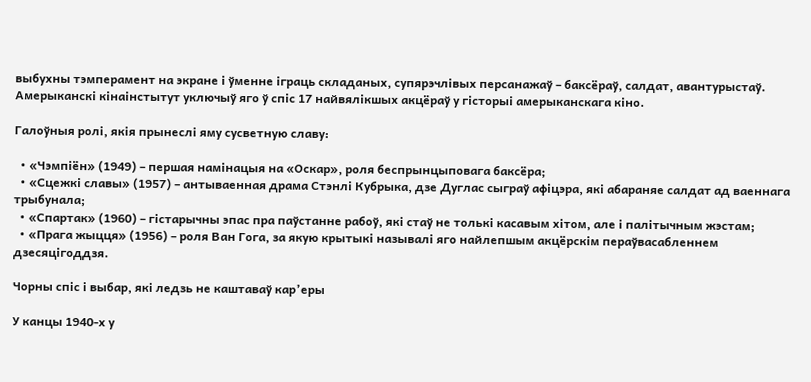выбухны тэмперамент на экране і ўменне іграць складаных, супярэчлівых персанажаў – баксёраў, салдат, авантурыстаў. Амерыканскі кінаінстытут уключыў яго ў спіс 17 найвялікшых акцёраў у гісторыі амерыканскага кіно.

Галоўныя ролі, якія прынеслі яму сусветную славу:

  • «Чэмпіён» (1949) – першая намінацыя на «Оскар», роля беспрынцыповага баксёра;
  • «Сцежкі славы» (1957) – антываенная драма Стэнлі Кубрыка, дзе Дуглас сыграў афіцэра, які абараняе салдат ад ваеннага трыбунала;
  • «Спартак» (1960) – гістарычны эпас пра паўстанне рабоў, які стаў не толькі касавым хітом, але і палітычным жэстам;
  • «Прага жыцця» (1956) – роля Ван Гога, за якую крытыкі называлі яго найлепшым акцёрскім пераўвасабленнем дзесяцігоддзя.

Чорны спіс і выбар, які ледзь не каштаваў кар’еры

У канцы 1940-х у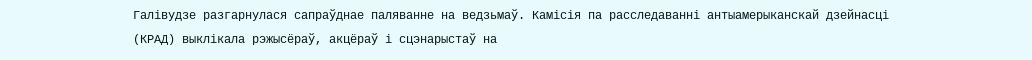Галівудзе разгарнулася сапраўднае паляванне на ведзьмаў. Камісія па расследаванні антыамерыканскай дзейнасці (КРАД) выклікала рэжысёраў, акцёраў і сцэнарыстаў на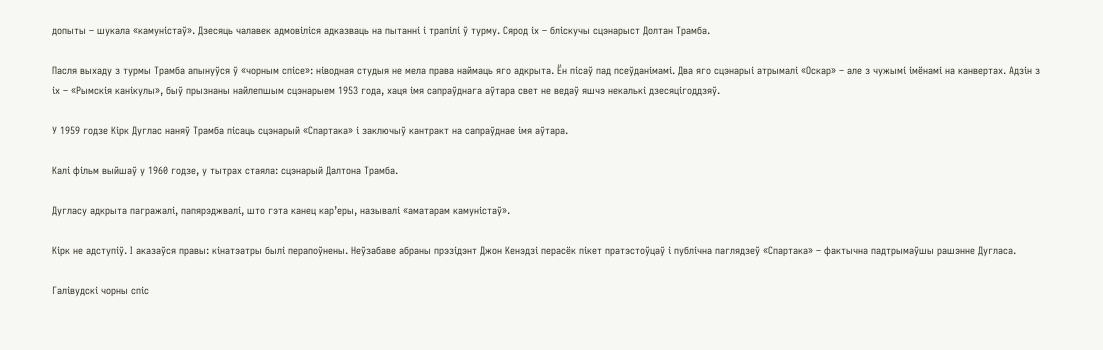допыты – шукала «камуністаў». Дзесяць чалавек адмовіліся адказваць на пытанні і трапілі ў турму. Сярод іх – бліскучы сцэнарыст Долтан Трамба.

Пасля выхаду з турмы Трамба апынуўся ў «чорным спісе»: ніводная студыя не мела права наймаць яго адкрыта. Ён пісаў пад псеўданімамі. Два яго сцэнарыі атрымалі «Оскар» – але з чужымі імёнамі на канвертах. Адзін з іх – «Рымскія канікулы», быў прызнаны найлепшым сцэнарыем 1953 года, хаця імя сапраўднага аўтара свет не ведаў яшчэ некалькі дзесяцігоддзяў.

У 1959 годзе Кірк Дуглас наняў Трамба пісаць сцэнарый «Спартака» і заключыў кантракт на сапраўднае імя аўтара.

Калі фільм выйшаў у 1960 годзе, у тытрах стаяла: сцэнарый Далтона Трамба.

Дугласу адкрыта пагражалі, папярэджвалі, што гэта канец кар’еры, называлі «аматарам камуністаў».

Кірк не адступіў. І аказаўся правы: кінатэатры былі перапоўнены. Неўзабаве абраны прэзідэнт Джон Кенэдзі перасёк пікет пратэстоўцаў і публічна паглядзеў «Спартака» – фактычна падтрымаўшы рашэнне Дугласа.

Галівудскі чорны спіс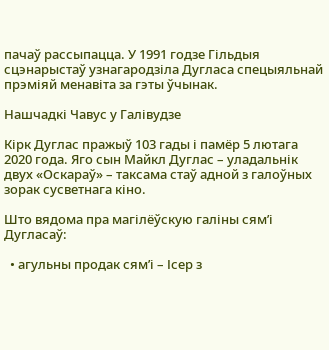пачаў рассыпацца. У 1991 годзе Гільдыя сцэнарыстаў узнагародзіла Дугласа спецыяльнай прэміяй менавіта за гэты ўчынак.

Нашчадкі Чавус у Галівудзе

Кірк Дуглас пражыў 103 гады і памёр 5 лютага 2020 года. Яго сын Майкл Дуглас – уладальнік двух «Оскараў» – таксама стаў адной з галоўных зорак сусветнага кіно.

Што вядома пра магілёўскую галіны сям’і Дугласаў:

  • агульны продак сям’і – Ісер з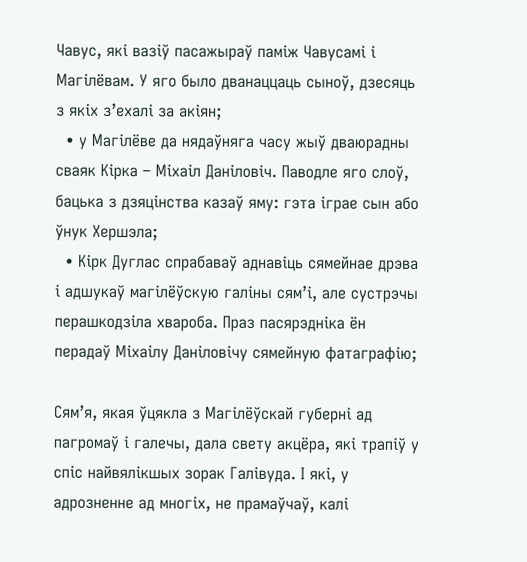Чавус, які вазіў пасажыраў паміж Чавусамі і Магілёвам. У яго было дванаццаць сыноў, дзесяць з якіх з’ехалі за акіян;
  • у Магілёве да нядаўняга часу жыў дваюрадны сваяк Кірка – Міхаіл Даніловіч. Паводле яго слоў, бацька з дзяцінства казаў яму: гэта іграе сын або ўнук Хершэла;
  • Кірк Дуглас спрабаваў аднавіць сямейнае дрэва і адшукаў магілёўскую галіны сям’і, але сустрэчы перашкодзіла хвароба. Праз пасярэдніка ён перадаў Міхаілу Даніловічу сямейную фатаграфію;

Сям’я, якая ўцякла з Магілёўскай губерні ад пагромаў і галечы, дала свету акцёра, які трапіў у спіс найвялікшых зорак Галівуда. І які, у адрозненне ад многіх, не прамаўчаў, калі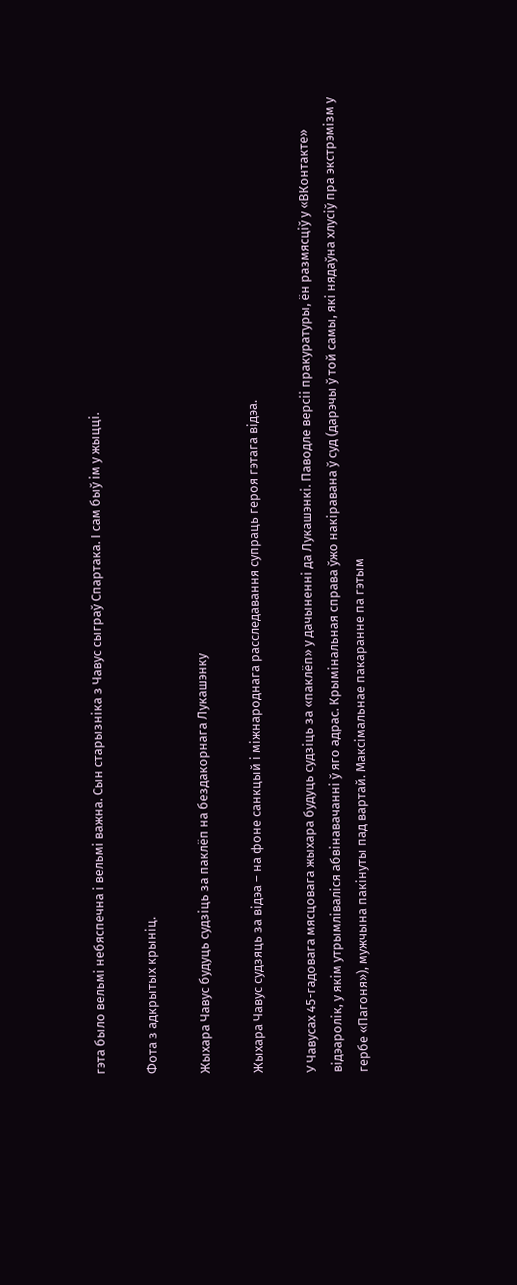гэта было вельмі небяспечна і вельмі важна. Сын старызніка з Чавус сыграў Спартака. І сам быў ім у жыцці.

Фота з адкрытых крыніц.

Жыхара Чавус будуць судзіць за паклёп на бездакорнага Лукашэнку

Жыхара Чавус судзяць за відэа – на фоне санкцый і міжнароднага расследавання супраць героя гэтага відэа.

У Чавусах 45-гадовага мясцовага жыхара будуць судзіць за «паклёп» у дачыненні да Лукашэнкі. Паводле версіі пракуратуры, ён размясціў у «ВКонтакте» відэаролік, у якім утрымліваліся абвінавачанні ў яго адрас. Крымінальная справа ўжо накіравана ў суд (дарэчы ў той самы, які нядаўна хлусіў пра экстрэмізм у гербе «Пагоня»), мужчына пакінуты пад вартай. Максімальнае пакаранне па гэтым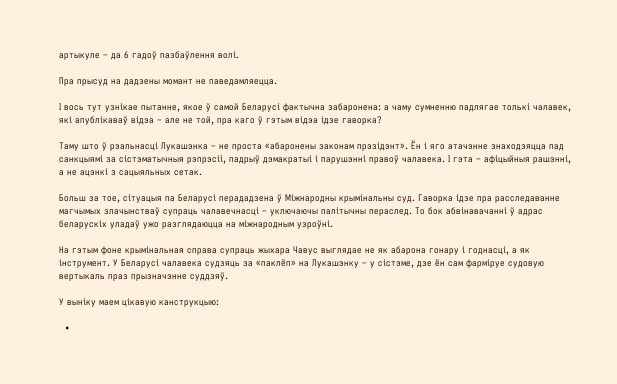артыкуле – да 6 гадоў пазбаўлення волі.

Пра прысуд на дадзены момант не паведамляецца.

І вось тут узнікае пытанне, якое ў самой Беларусі фактычна забаронена: а чаму сумненню падлягае толькі чалавек, які апублікаваў відэа – але не той, пра каго ў гэтым відэа ідзе гаворка?

Таму што ў рэальнасці Лукашэнка – не проста «абаронены законам прэзідэнт». Ён і яго атачэнне знаходзяцца пад санкцыямі за сістэматычныя рэпрэсіі, падрыў дэмакратыі і парушэнні правоў чалавека. І гэта – афіцыйныя рашэнні, а не ацэнкі з сацыяльных сетак.

Больш за тое, сітуацыя па Беларусі перададзена ў Міжнародны крымінальны суд. Гаворка ідзе пра расследаванне магчымых злачынстваў супраць чалавечнасці – уключаючы палітычны пераслед. То бок абвінавачанні ў адрас беларускіх уладаў ужо разглядаюцца на міжнародным узроўні.

На гэтым фоне крымінальная справа супраць жыхара Чавус выглядае не як абарона гонару і годнасці, а як інструмент. У Беларусі чалавека судзяць за «паклёп» на Лукашэнку – у сістэме, дзе ён сам фарміруе судовую вертыкаль праз прызначэнне суддзяў.

У выніку маем цікавую канструкцыю:

  •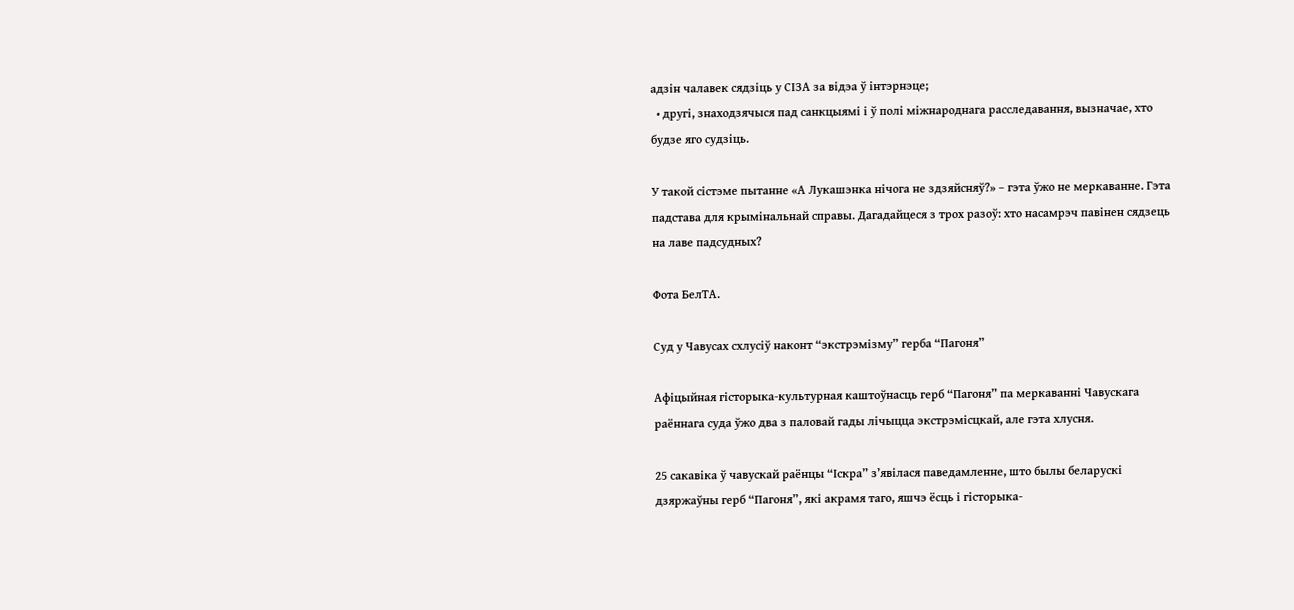адзін чалавек сядзіць у СІЗА за відэа ў інтэрнэце;
  • другі, знаходзячыся пад санкцыямі і ў полі міжнароднага расследавання, вызначае, хто будзе яго судзіць.

У такой сістэме пытанне «А Лукашэнка нічога не здзяйсняў?» – гэта ўжо не меркаванне. Гэта падстава для крымінальнай справы. Дагадайцеся з трох разоў: хто насамрэч павінен сядзець на лаве падсудных?

Фота БелТА.

Суд у Чавусах схлусіў наконт “экстрэмізму” герба “Пагоня”

Афіцыйная гісторыка-культурная каштоўнасць герб “Пагоня” па меркаванні Чавускага раённага суда ўжо два з паловай гады лічыцца экстрэмісцкай, але гэта хлусня.

25 сакавіка ў чавускай раёнцы “Іскра” з’явілася паведамленне, што былы беларускі дзяржаўны герб “Пагоня”, які акрамя таго, яшчэ ёсць і гісторыка-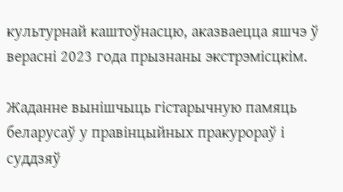культурнай каштоўнасцю, аказваецца яшчэ ў верасні 2023 года прызнаны экстрэмісцкім.

Жаданне вынішчыць гістарычную памяць беларусаў у правінцыйных пракурораў і суддзяў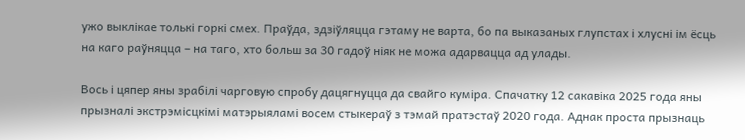ужо выклікае толькі горкі смех. Праўда, здзіўляцца гэтаму не варта, бо па выказаных глупстах і хлусні ім ёсць на каго раўняцца – на таго, хто больш за 30 гадоў ніяк не можа адарвацца ад улады.

Вось і цяпер яны зрабілі чарговую спробу дацягнуцца да свайго куміра. Спачатку 12 сакавіка 2025 года яны прызналі экстрэмісцкімі матэрыяламі восем стыкераў з тэмай пратэстаў 2020 года. Аднак проста прызнаць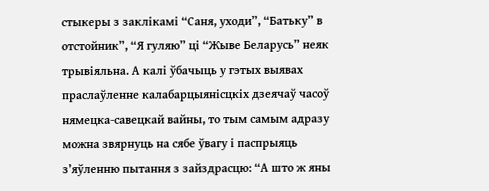стыкеры з заклікамі “Саня, уходи”, “Батьку” в отстойник”, “Я гуляю” ці “Жыве Беларусь” неяк трывіяльна. А калі ўбачыць у гэтых выявах праслаўленне калабарцыянісцкіх дзеячаў часоў нямецка-савецкай вайны, то тым самым адразу можна звярнуць на сябе ўвагу і паспрыяць з’яўленню пытання з зайздрасцю: “А што ж яны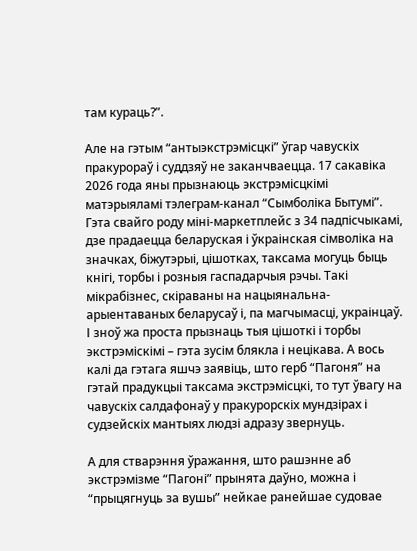там кураць?”.

Але на гэтым “антыэкстрэмісцкі” ўгар чавускіх пракурораў і суддзяў не заканчваецца. 17 сакавіка 2026 года яны прызнаюць экстрэмісцкімі матэрыяламі тэлеграм-канал “Сымболіка Бытумі”. Гэта свайго роду міні-маркетплейс з 34 падпісчыкамі, дзе прадаецца беларуская і ўкраінская сімволіка на значках, біжутэрыі, цішотках, таксама могуць быць кнігі, торбы і розныя гаспадарчыя рэчы. Такі мікрабізнес, скіраваны на нацыянальна-арыентаваных беларусаў і, па магчымасці, украінцаў. І зноў жа проста прызнаць тыя цішоткі і торбы экстрэміскімі – гэта зусім блякла і нецікава. А вось калі да гэтага яшчэ заявіць, што герб “Пагоня” на гэтай прадукцыі таксама экстрэмісцкі, то тут ўвагу на чавускіх салдафонаў у пракурорскіх мундзірах і судзейскіх мантыях людзі адразу звернуць.

А для стварэння ўражання, што рашэнне аб экстрэмізме “Пагоні” прынята даўно, можна і “прыцягнуць за вушы” нейкае ранейшае судовае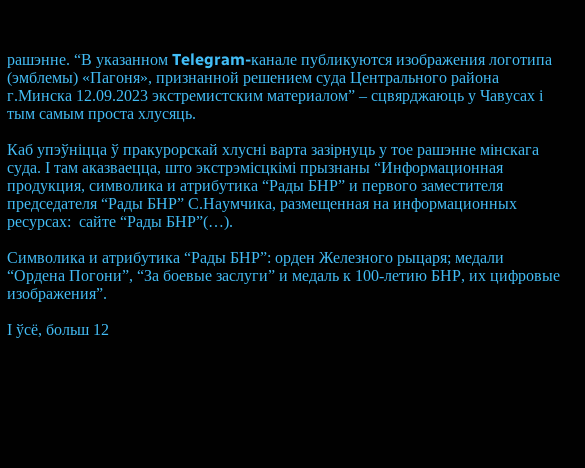рашэнне. “В указанном Telegram-канале публикуются изображения логотипа (эмблемы) «Пагоня», признанной решением суда Центрального района г.Минска 12.09.2023 экстремистским материалом” – сцвярджаюць у Чавусах і тым самым проста хлусяць.

Каб упэўніцца ў пракурорскай хлусні варта зазірнуць у тое рашэнне мінскага суда. І там аказваецца, што экстрэмісцкімі прызнаны “Информационная продукция, символика и атрибутика “Рады БНР” и первого заместителя председателя “Рады БНР” С.Наумчика, размещенная на информационных ресурсах:  сайте “Рады БНР”(…).

Символика и атрибутика “Рады БНР”: орден Железного рыцаря; медали “Ордена Погони”, “За боевые заслуги” и медаль к 100-летию БНР, их цифровые изображения”.

І ўсё, больш 12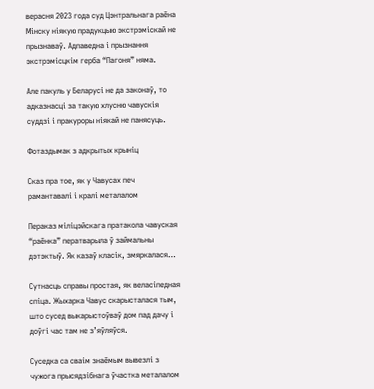верасня 2023 года суд Цэнтральнага раёна Мінску ніякую прадукцыю экстрэміскай не прызнаваў. Адпаведна і прызнання экстрэмісцкім герба “Пагоня” няма.

Але пакуль у Беларусі не да законаў, то адказнасці за такую хлусню чавускія суддзі і пракуроры ніякай не панясуць.

Фотаздымак з адкрытых крыніц

Сказ пра тое, як у Чавусах печ рамантавалі і кралі металалом

Пераказ міліцэйскага пратакола чавуская “раёнка” ператварыла ў займальны дэтэктыў. Як казаў класік, змяркалася…

Сутнасць справы простая, як веласіпедная спіца. Жыхарка Чавус скарысталася тым, што сусед выкарыстоўваў дом пад дачу і доўгі час там не з’яўляўся.

Суседка са сваім знаёмым вывезлі з чужога прысядзібнага ўчастка металалом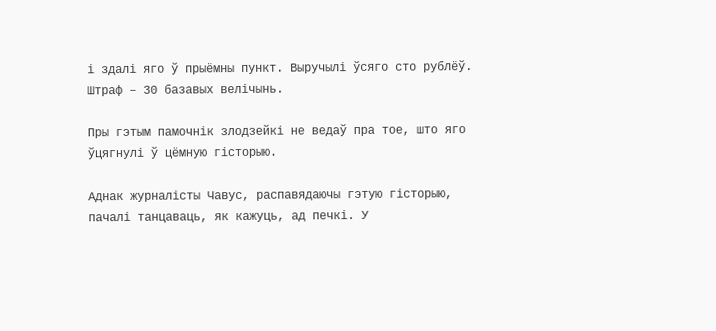і здалі яго ў прыёмны пункт. Выручылі ўсяго сто рублёў. Штраф – 30 базавых велічынь.

Пры гэтым памочнік злодзейкі не ведаў пра тое, што яго ўцягнулі ў цёмную гісторыю.

Аднак журналісты Чавус, распавядаючы гэтую гісторыю, пачалі танцаваць, як кажуць, ад печкі. У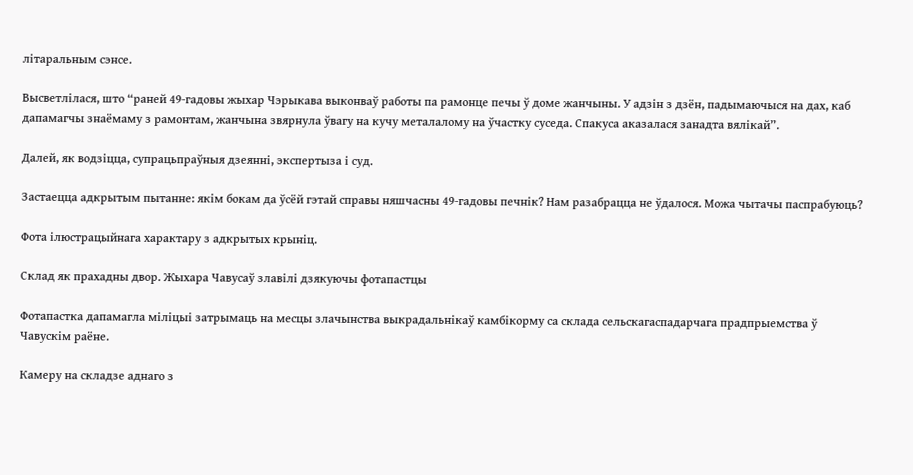літаральным сэнсе.

Высветлілася, што “раней 49-гадовы жыхар Чэрыкава выконваў работы па рамонце печы ў доме жанчыны. У адзін з дзён, падымаючыся на дах, каб дапамагчы знаёмаму з рамонтам, жанчына звярнула ўвагу на кучу металалому на ўчастку суседа. Спакуса аказалася занадта вялікай”.

Далей, як водзіцца, супрацьпраўныя дзеянні, экспертыза і суд.

Застаецца адкрытым пытанне: якім бокам да ўсёй гэтай справы няшчасны 49-гадовы печнік? Нам разабрацца не ўдалося. Можа чытачы паспрабуюць?

Фота ілюстрацыйнага характару з адкрытых крыніц.

Склад як прахадны двор. Жыхара Чавусаў злавілі дзякуючы фотапастцы

Фотапастка дапамагла міліцыі затрымаць на месцы злачынства выкрадальнікаў камбікорму са склада сельскагаспадарчага прадпрыемства ў Чавускім раёне.

Камеру на складзе аднаго з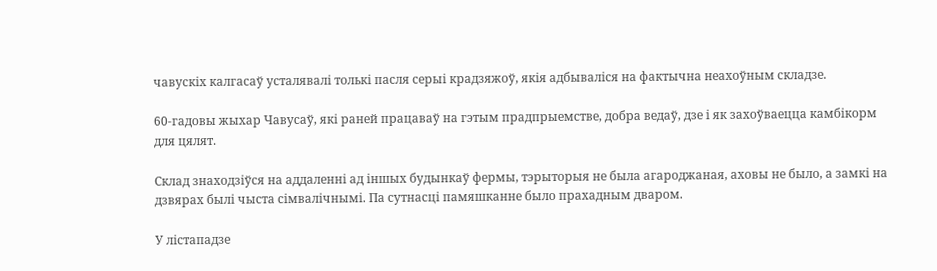чавускіх калгасаў усталявалі толькі пасля серыі крадзяжоў, якія адбываліся на фактычна неахоўным складзе.

60-гадовы жыхар Чавусаў, які раней працаваў на гэтым прадпрыемстве, добра ведаў, дзе і як захоўваецца камбікорм для цялят.

Склад знаходзіўся на аддаленні ад іншых будынкаў фермы, тэрыторыя не была агароджаная, аховы не было, а замкі на дзвярах былі чыста сімвалічнымі. Па сутнасці памяшканне было прахадным дваром.

У лістападзе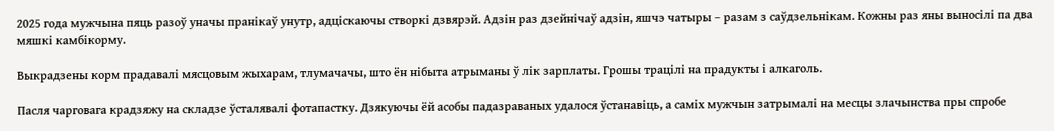2025 года мужчына пяць разоў уначы пранікаў унутр, адціскаючы створкі дзвярэй. Адзін раз дзейнічаў адзін, яшчэ чатыры – разам з саўдзельнікам. Кожны раз яны выносілі па два мяшкі камбікорму.

Выкрадзены корм прадавалі мясцовым жыхарам, тлумачачы, што ён нібыта атрыманы ў лік зарплаты. Грошы трацілі на прадукты і алкаголь.

Пасля чарговага крадзяжу на складзе ўсталявалі фотапастку. Дзякуючы ёй асобы падазраваных удалося ўстанавіць, а саміх мужчын затрымалі на месцы злачынства пры спробе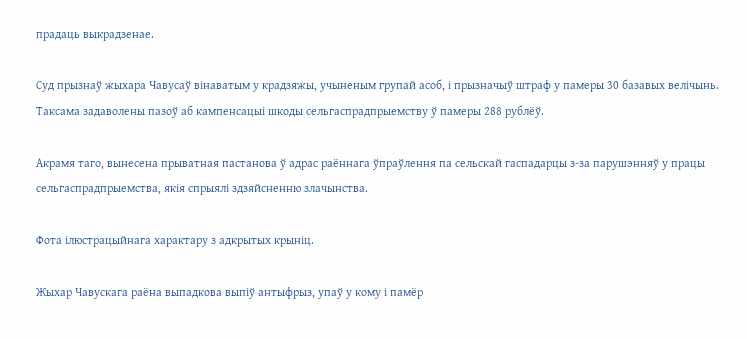прадаць выкрадзенае.

Суд прызнаў жыхара Чавусаў вінаватым у крадзяжы, учыненым групай асоб, і прызначыў штраф у памеры 30 базавых велічынь. Таксама задаволены пазоў аб кампенсацыі шкоды сельгаспрадпрыемству ў памеры 288 рублёў.

Акрамя таго, вынесена прыватная пастанова ў адрас раённага ўпраўлення па сельскай гаспадарцы з-за парушэнняў у працы сельгаспрадпрыемства, якія спрыялі здзяйсненню злачынства.

Фота ілюстрацыйнага характару з адкрытых крыніц.

Жыхар Чавускага раёна выпадкова выпіў антыфрыз, упаў у кому і памёр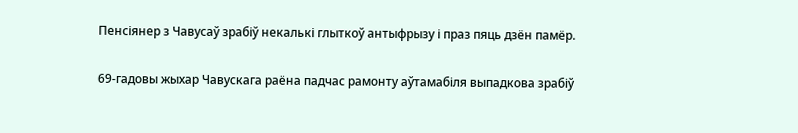Пенсіянер з Чавусаў зрабіў некалькі глыткоў антыфрызу і праз пяць дзён памёр.

69-гадовы жыхар Чавускага раёна падчас рамонту аўтамабіля выпадкова зрабіў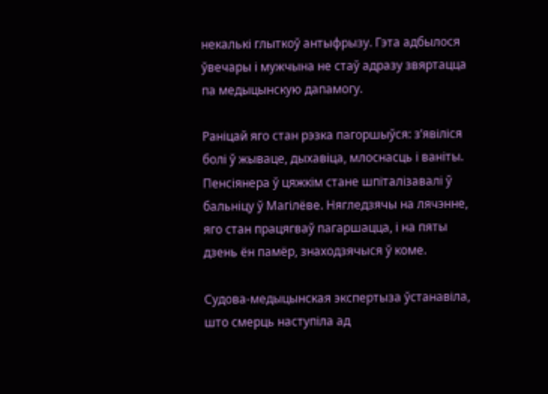некалькі глыткоў антыфрызу. Гэта адбылося ўвечары і мужчына не стаў адразу звяртацца па медыцынскую дапамогу.

Раніцай яго стан рэзка пагоршыўся: з’явіліся болі ў жываце, дыхавіца, млоснасць і ваніты. Пенсіянера ў цяжкім стане шпіталізавалі ў бальніцу ў Магілёве. Нягледзячы на лячэнне, яго стан працягваў пагаршацца, і на пяты дзень ён памёр, знаходзячыся ў коме.

Судова-медыцынская экспертыза ўстанавіла, што смерць наступіла ад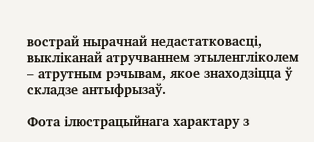вострай нырачнай недастатковасці, выкліканай атручваннем этыленгліколем – атрутным рэчывам, якое знаходзіцца ў складзе антыфрызаў.

Фота ілюстрацыйнага характару з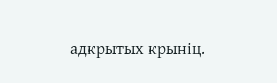адкрытых крыніц.